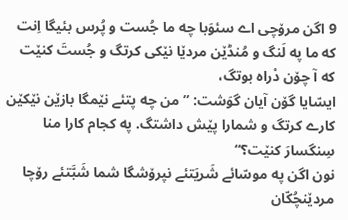9 اگن مرۆچی اے سئوَبا چه ما جُست و پُرس بئیگا اِنت که ما په لَنگ و مُنڈێن مردێا نێکی کرتگ و جُستَ کنێت که آ چۆن دْراه بوتگ،
ایسّایا گۆن آیان گوَشت: ”من چه پتئے نێمگا بازێن نێکێن کارے کرتگ و شمارا پێش داشتگ. په کجام کارا منا سِنگسارَ کنێت؟“
نون اگن په موسّائے شَریَتئے نپرۆشگا شما شَبَّتئے رۆچا مردێنچُکّان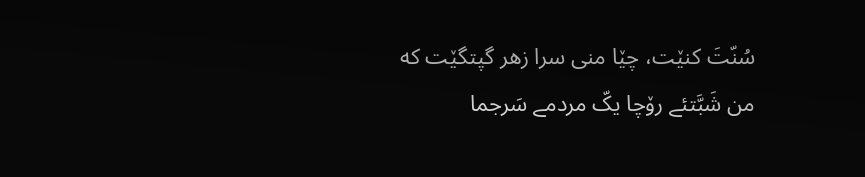سُنّتَ کنێت، چێا منی سرا زهر گپتگێت که من شَبَّتئے رۆچا یکّ مردمے سَرجما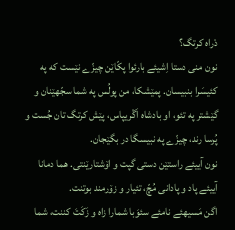دْراه کرتگ؟
نون منی دستا اِشیئے بارئوا پکّاێن چیزّے نێست که په کئیسَرا بنبیسان. پمێشکا، من پولُس په شما سجّهێنان و گێشتر په تئو، او بادشاه اَگْریپاس، پێش کرتگ تان جُست و پُرسا رند، چیزّے په نبیسگا در بگێجان.
نون آییئے راستێن دستی گپت و اۆشتارێنتی. هما دمانا آییئے پاد و پادانی مُچّ، تئیار و زۆرمند بوتنت.
اگن مَسیهئے نامئے سئوَبا شمارا زاه و زَکَتَ کننت، شما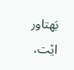بَهتاور اێت،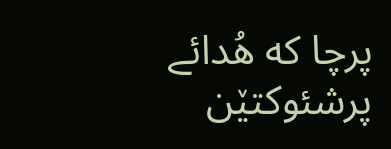پرچا که هُدائے پرشئوکتێن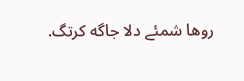روها شمئے دلا جاگه کرتگ.